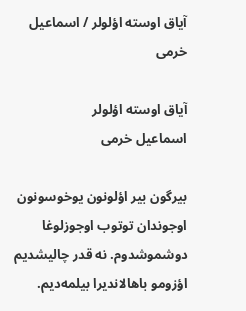آیاق اوسته اؤلولر / اسماعیل خرمی

آیاق اوسته اؤلولر
اسماعیل خرمی

بیرگون بیر اؤلونون یوخوسونون اوجوندان توتوب اوجوزلوغا دوشموشدوم. نه قدر چالیشدیم اؤزومو باهالاندیرا بیلمه‌دیم.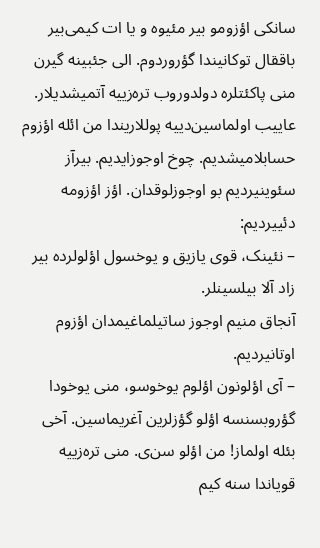سانکی اؤزومو بیر مئیوه و یا ات کیمی‌بیر باققال توکانیندا گؤروردوم. الی جئبینه گیرن منی پاکئتلره دولدوروب تره‌زییه آتمیشدیلار. عاییب اولماسین‌دییه پوللاریندا من ائله اؤزوم حسابلامیشدیم. چوخ اوجوزایدیم. بیرآز سئوینیردیم بو اوجوزلوقدان. اؤز اؤزومه دئییردیم:
– نئینک، قوی یازیق و یوخسول اؤلولرده بیر زاد آلا بیلسینلر.
آنجاق منیم اوجوز ساتیلماغیمدان اؤزوم اوتانیردیم.
– آی اؤلونون اؤلوم یوخوسو، منی یوخودا گؤروبسنسه اؤلو گؤزلرین آغریماسین. آخی بئله اولماز! من اؤلو سن‌ی. منی تره‌زییه قویاندا سنه کیم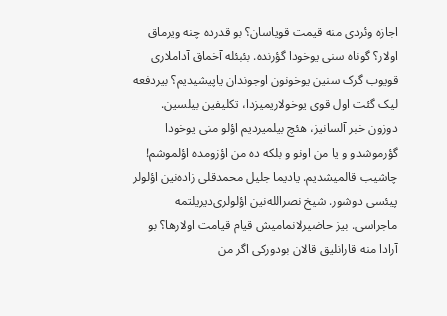اجازه وئردی منه قیمت قویاسان؟ بو قدرده چنه ویرماق اولار؟ گوناه سنی یوخودا گؤرنده‌. بئبئله آخماق آداملاری قویوب گرک سنین یوخونون اوجوندان یاپیشیدیم؟ بیردفعه لیک گئت اول قوی یوخولاریمیزدا، تکلیفین بیلسین.
دوزون خبر آلسانیز، هئچ بیلمیردیم اؤلو منی یوخودا گؤرموشدو و یا من اونو و بلکه ده من اؤزومده اؤلموشم! چاشیب قالمیشدیم. یادیما جلیل محمدقلی زاده‌نین‌ اؤلولر پیئسی دوشور. شیخ نصرالله‌نین‌ اؤلولری‌دیریلتمه ماجراسی. بیز حاضیرلانمامیش قیام قیامت اولارها؟ بو آرادا منه قارانلیق قالان بودورکی اگر من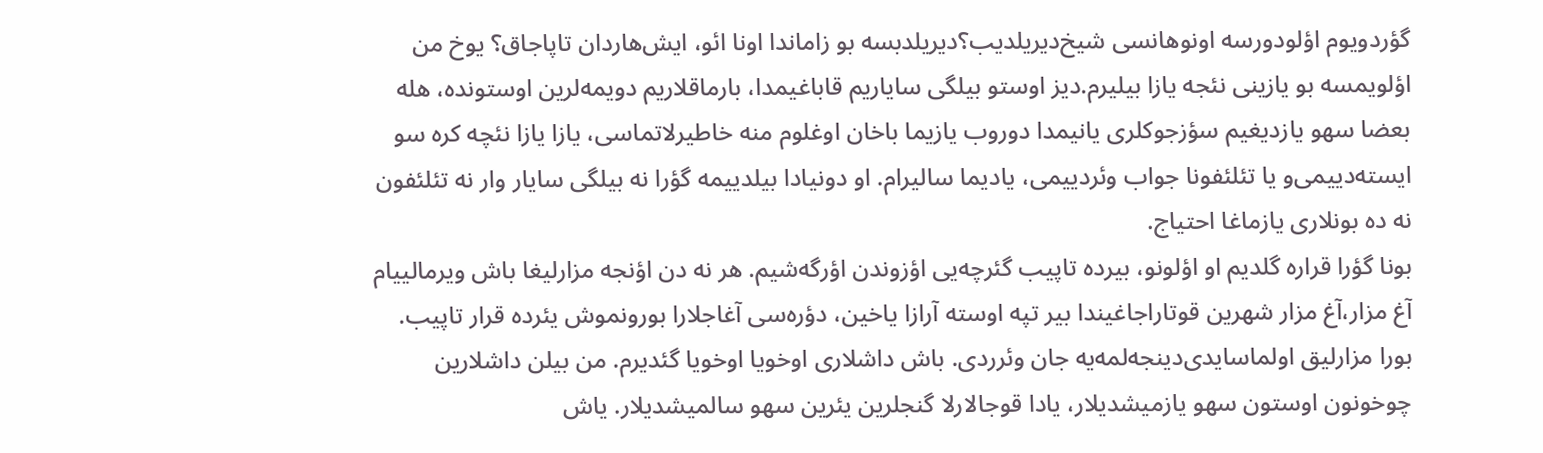گؤردویوم اؤلودورسه اونو‌هانسی شیخ‌دیریلدیب؟‌دیریلدبسه بو زاماندا اونا ائو، ایش‌هاردان تاپاجاق؟ یوخ من اؤلویمسه بو یازینی نئجه یازا بیلیرم.دیز اوستو بیلگی سایاریم قاباغیمدا، بارماقلاریم دویمه‌لرین اوستونده، هله بعضا سهو یازدیغیم سؤزجوکلری یانیمدا دوروب یازیما باخان اوغلوم منه خاطیرلاتماسی، یازا یازا نئچه کره سو ایسته‌دییمی‌و یا تئلئفونا جواب وئردییمی، یادیما سالیرام. او دونیادا بیلدییمه گؤرا نه بیلگی سایار وار نه تئلئفون نه ده بونلاری یازماغا احتیاج.
بونا گؤرا قراره گلدیم او اؤلونو، بیرده تاپیب گئرچه‌یی اؤزوندن اؤرگه‌شیم. هر نه دن اؤنجه مزارلیغا باش ویرمالییام آغ مزار،آغ مزار شهرین قوتاراجاغیندا بیر تپه اوسته آرازا یاخین، دؤره‌سی آغاجلارا بورونموش یئرده قرار تاپیب. بورا مزارلیق اولماسایدی‌دینجه‌لمه‌یه جان وئرردی. باش داشلاری اوخویا اوخویا گئدیرم. من بیلن داشلارین چوخونون اوستون سهو یازمیشدیلار، یادا قوجالارلا گنجلرین یئرین سهو سالمیشدیلار. یاش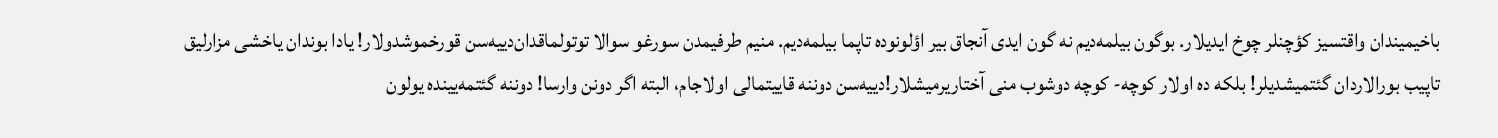باخیمیندان واقتسیز کؤچنلر چوخ ایدیلار. بوگون بیلمه‌دیم نه گون ایدی آنجاق بیر اؤلونوده تاپما بیلمه‌دیم. منیم طرفیمدن سورغو سوالا توتولماقدان‌دییه‌سن قورخموشدولار! یادا بوندان یاخشی مزارلیق تاپیب بورالاردان گئتمیشدیلر! بلکه ده اولار کوچه- کوچه دوشوب منی آختاریرمیشلار!دییه‌سن دوننه قاییتمالی اولاجام، البته اگر دونن وارسا! دوننه گئتمه‌یینده یولون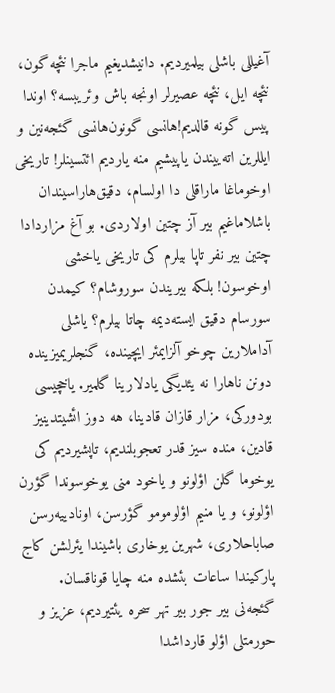آغیللی باشلی بیلمیردیم. دانیشدیغیم ماجرا نئچه گون، نئچه ایل، نئچه عصیرلر اونجه باش وئریبسه؟ اوندا پیس گونه قالدیم!هانسی گونون‌هانسی گئجه‌نین‌ و ایللرین اته‌ییندن یاپیشیم منه یاردیم ائتسینلر! تاریخی اوخوماغا ماراقلی دا اولسام، دقیق‌هاراسیندان باشلاماغیم بیر آز چتین اولاردی. بو آغ مزاردادا چتین بیر نفر تاپا بیلرم کی تاریخی یاخشی اوخوسون! بلکه بیریندن سوروشام؟ کیمدن سورسام دقیق ایسته‌دیمه چاتا بیلرم؟ یاشلی آداملارین چوخو آلزایمئر ایچینده، گنجلریمیزینده دونن ناهارا نه یئدیگی یادلارینا گلمیر. یاخچیسی بودورکی، مزار قازان قادینا، هه دوز ائشیتدینیز قادین، منده سیز قدر تعجوبلندیم، تاپشیردیم کی یوخوما گلن اؤلونو و یاخود منی یوخوسوندا گؤرن اؤلونو، و یا منیم اؤلومومو گؤرسن، اونا‌دییه‌رسن صاباحلاری، شهرین یوخاری باشیندا یئرلشن کاج پارکیندا ساعات بئشده منه چایا قوناقسان.
گئجه‌نی بیر جور بیر تهر سحره یئتیردیم، عزیز و حورمتلی اؤلو قارداشدا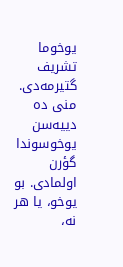یوخوما تشریف گتیرمه‌دی. منی ده‌ دییه‌سن یوخوسوندا گؤرن اولمادی. بو یوخو، یا هر نه،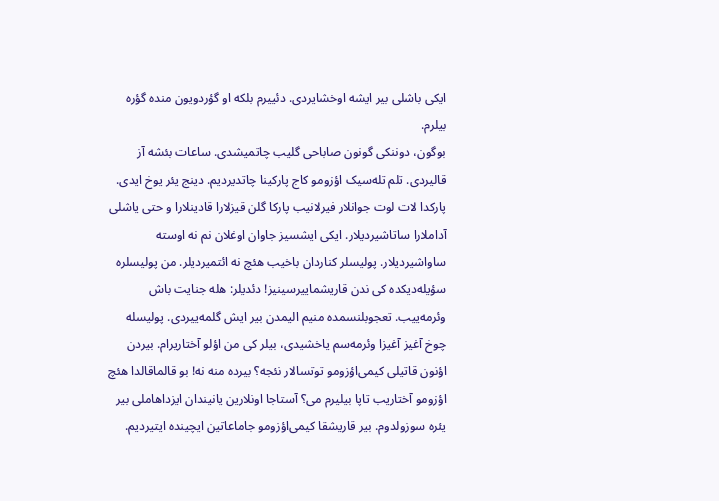ایکی باشلی بیر ایشه اوخشایردی. دئییرم بلکه او گؤردویون منده گؤره بیلرم.
بوگون، دوننکی گونون صاباحی گلیب چاتمیشدی. ساعات بئشه آز قالیردی. تلم تله‌سیک اؤزومو کاج پارکینا چاتدیردیم. دینج یئر یوخ ایدی. پارکدا لات لوت جوانلار فیرلانیب پارکا گلن قیزلارا قادینلارا و حتی یاشلی آداملارا ساتاشیردیلار. ایکی ایشسیز جاوان اوغلان نم‌ نه اوسته ساواشیردیلار. پولیسلر کناردان باخیب هئچ نه ائتمیردیلر. من پولیسلره سؤیله‌دیکده کی ندن قاریشماییرسینیز! دئدیلر: هله جنایت باش وئرمه‌ییب. تعجوبلنسمده منیم الیمدن بیر ایش گلمه‌ییردی. پولیسله چوخ آغیز آغیزا وئرمه‌سم یاخشیدی، بیلر کی من اؤلو آختاریرام. بیردن اؤنون قاتیلی کیمی‌اؤزومو توتسالار نئجه؟ بیرده منه نه! بو قالماقالدا هئچ اؤزومو آختاریب تاپا بیلیرم می؟ آستاجا اونلارین یانیندان ایزداهاملی بیر یئره سوزولدوم. بیر قاریشقا کیمی‌اؤزومو جاماعاتین ایچینده ایتیردیم.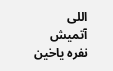اللی آتمیش نفره یاخین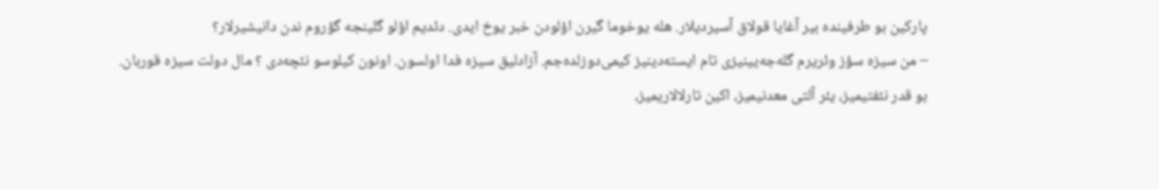پارکین بو طرفینده بیر آغایا قولاق آسیردیلار. هله یوخوما گیرن اؤلودن خبر یوخ ایدی. دئدیم اؤلو گلینجه گؤروم ندن دانیشیرلار؟
– من سیزه سؤز وئریرم گله‌جه‌یینیزی تام ایسته‌دینیز کیمی‌دوزلده‌جم. آزادلیق سیزه فدا اولسون. اونون کیلوسو نئچه‌دی ؟ مال دولت سیزه قوربان. بو قدر نئفتیمیز، یئر آلتی معدنیمیز، اکین تارلالاریمیز،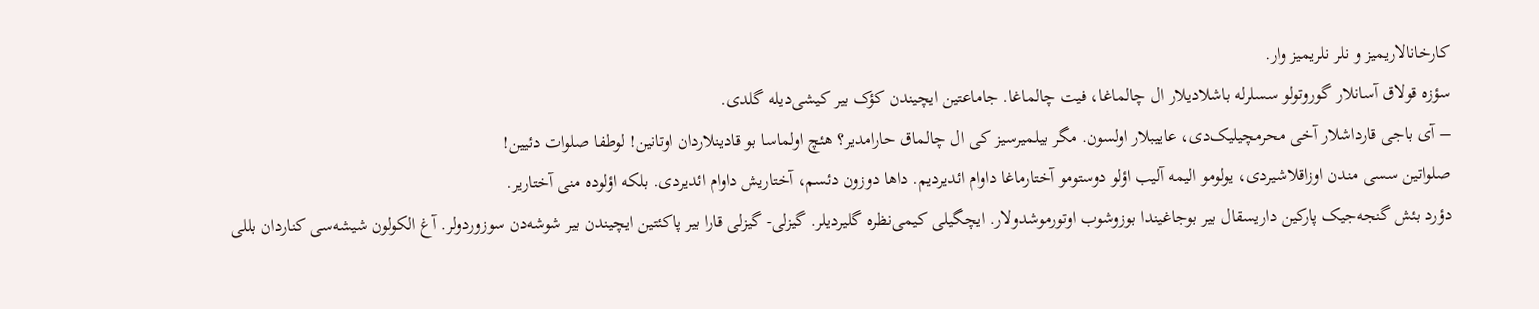کارخانالاریمیز و نلر نلریمیز وار.
سؤزه قولاق آسانلار گوروتولو سسلرله باشلادیلار ال چالماغا، فیت چالماغا. جاماعتین ایچیندن کؤک بیر کیشی‌دیله گلدی.
– آی باجی قارداشلار آخی محرمچیلیک‌دی، عاییبلار اولسون. مگر بیلمیرسیز کی ال چالماق حارامدیر؟ هئچ اولماسا بو قادینلاردان اوتانین! لوطفا صلوات دئیین!
صلواتین سسی مندن اوزاقلاشیردی، یولومو الیمه آلیب اؤلو دوستومو آختارماغا داوام ائدیردیم. داها دوزون دئسم، آختاریش داوام ائدیردی. بلکه اؤلوده منی آختاریر.
دؤرد بئش گنجه‌جیک پارکین داریسقال بیر بوجاغیندا بوزوشوب اوتورموشدولار. ایچگیلی کیمی‌نظره گلیردیلر. گیزلی- گیزلی قارا بیر پاکئتین ایچیندن بیر شوشه‌دن سوزوردولر. آغ الکولون شیشه‌سی کناردان بللی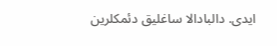ایدی. دالبادالا ساغلیق دئمکلرین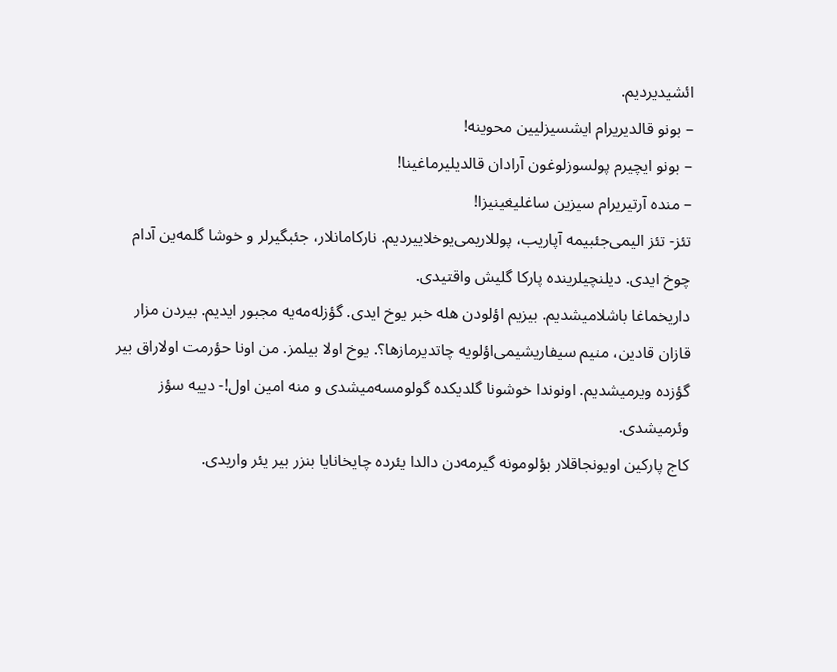ائشیدیردیم.
– بونو قالدیریرام ایشسیزلیین محوینه!
– بونو ایچیرم پولسوزلوغون آرادان قالدیلیرماغینا!
– منده آرتیریرام سیزین ساغلیغینیزا!
تئز- تئز الیمی‌جئبیمه آپاریب، پوللاریمی‌یوخلاییردیم. نارکامانلار، جئبگیرلر و خوشا گلمه‌ین آدام چوخ ایدی. دیلنچیلرینده پارکا گلیش واقتیدی.
داریخماغا باشلامیشدیم. بیزیم اؤلودن هله خبر یوخ ایدی. گؤزله‌مه‌یه مجبور ایدیم. بیردن مزار قازان قادین، منیم سیفاریشیمی‌اؤلویه چاتدیرماز‌ها؟. یوخ اولا بیلمز. من اونا حؤرمت اولاراق بیر گؤزده ویرمیشدیم. اونوندا خوشونا گلدیکده گولومسه‌میشدی و منه امین اول‌!- دییه سؤز وئرمیشدی.
کاج پارکین اویونجاقلار بؤلومونه گیرمه‌دن دالدا یئرده چایخانایا بنزر بیر یئر واریدی.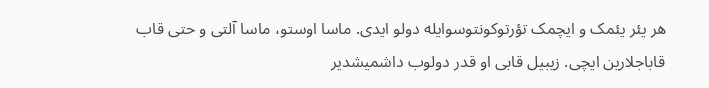هر یئر یئمک و ایچمک تؤرتوکونتوسوایله دولو ایدی. ماسا اوستو، ماسا آلتی و حتی قاب قاباجلارین ایچی. زیبیل قابی او قدر دولوب داشمیشدیر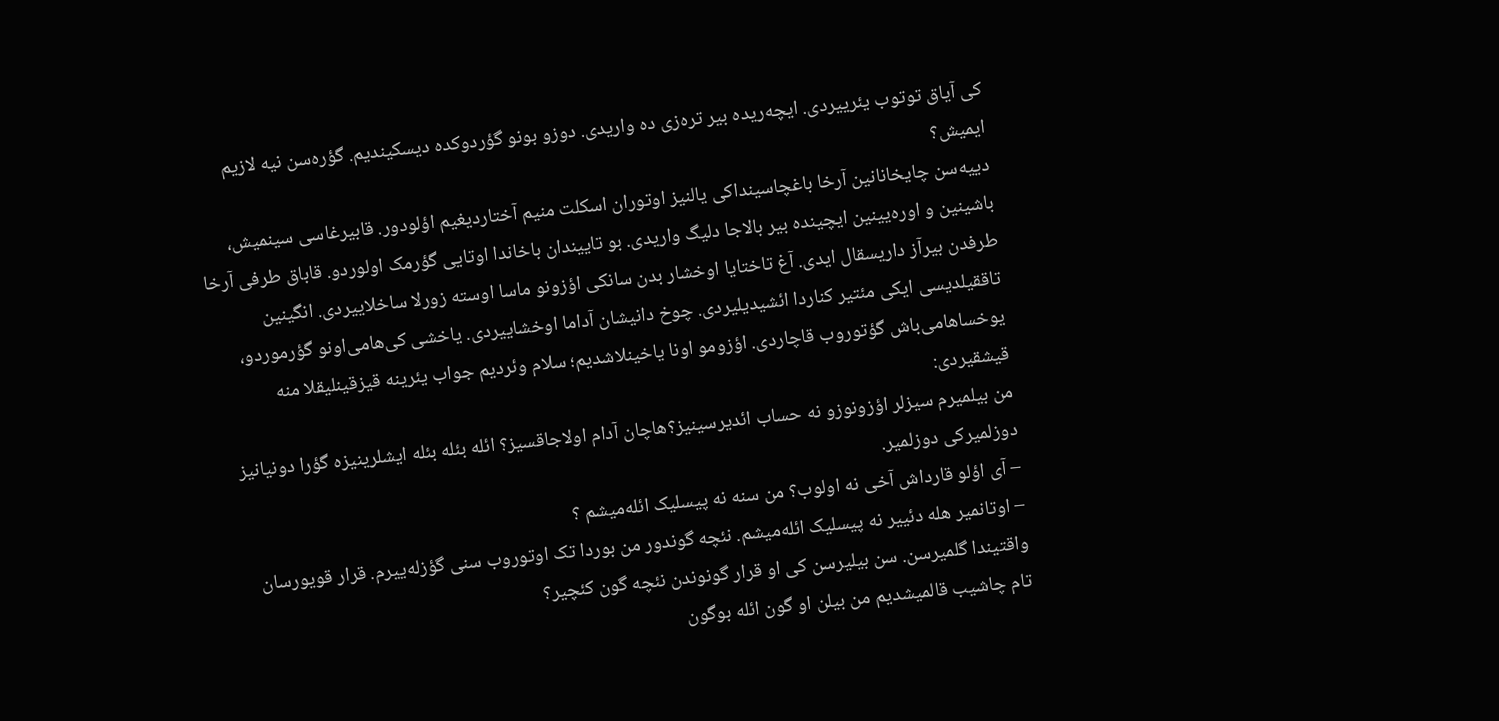کی آیاق توتوب یئرییردی. ایچه‌ریده بیر تره‌زی ده واریدی. دوزو بونو گؤردوکده‌ دیسکیندیم. گؤره‌سن نیه لازیم ایمیش؟
دییه‌سن چایخانانین آرخا باغچاسینداکی یالنیز اوتوران اسکلت منیم آختاردیغیم اؤلودور. قابیرغاسی سینمیش، باشینین و اوره‌یینین ایچینده بیر بالاجا دلیگ واریدی. بو تاییندان باخاندا اوتایی گؤرمک اولوردو. قاباق طرفی آرخا طرفدن بیرآز داریسقال ایدی. آغ تاختایا اوخشار بدن سانکی اؤزونو ماسا اوسته زورلا ساخلاییردی. انگینین تاققیلدیسی ایکی مئتیر کناردا ائشیدیلیردی. چوخ دانیشان آداما اوخشاییردی. یاخشی کی‌هامی‌اونو گؤرموردو، یوخسا‌هامی‌باش گؤتوروب قاچاردی. اؤزومو اونا یاخینلاشدیم؛ سلام وئردیم جواب یئرینه قیزقینلیقلا منه قیشقیردی:
من بیلمیرم سیزلر اؤزونوزو نه حساب ائدیرسینیز؟‌هاچان آدام اولاجاقسیز؟ ائله بئله بئله ایشلرینیزه گؤرا دونیانیز دوزلمیرکی دوزلمیر.
– آی اؤلو قارداش آخی نه اولوب؟ من سنه نه پیسلیک ائله‌میشم ؟
– اوتانمیر هله دئییر نه پیسلیک ائله‌میشم. نئچه گوندور من بوردا تک اوتوروب سنی گؤزله‌ییرم. قرار قویورسان واقتیندا گلمیرسن. سن بیلیرسن کی او قرار گونوندن نئچه گون کئچیر؟
تام چاشیب قالمیشدیم من بیلن او گون ائله بوگون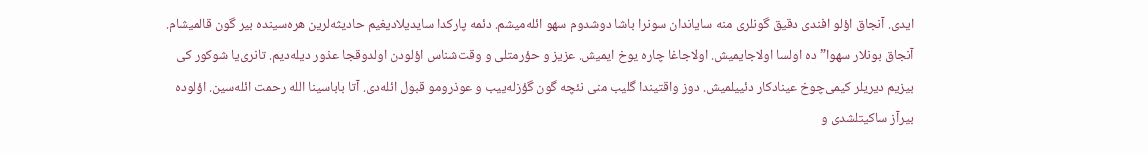ایدی. آنجاق اؤلو افندی دقیق گونلری منه سایاندان سونرا باشا دوشدوم سهو ائله‌میشم. دئمه پارکدا سایدیلادیغیم حادیثه‌لرین هره‌سینده بیر گون قالمیشام. آنجاق بونلار سهوا” ده اولسا اولاجایمیش. اولاجاغا چاره یوخ ایمیش. عزیز و حؤرمتلی و وقت‌شناس اؤلودن اولدوقجا عذور‌ دیله‌دیم. تانری‌یا شوکور کی بیزیم‌ دیریلر کیمی‌چوخ عینادکار دئییلمیش. دوز واقتیندا گلیب منی نئچه گون گؤزله‌ییب و عوذرومو قبول ائله‌دی. آتا باباسینا الله رحمت ائله‌سین. اؤلوده بیرآز ساکیتلشدی و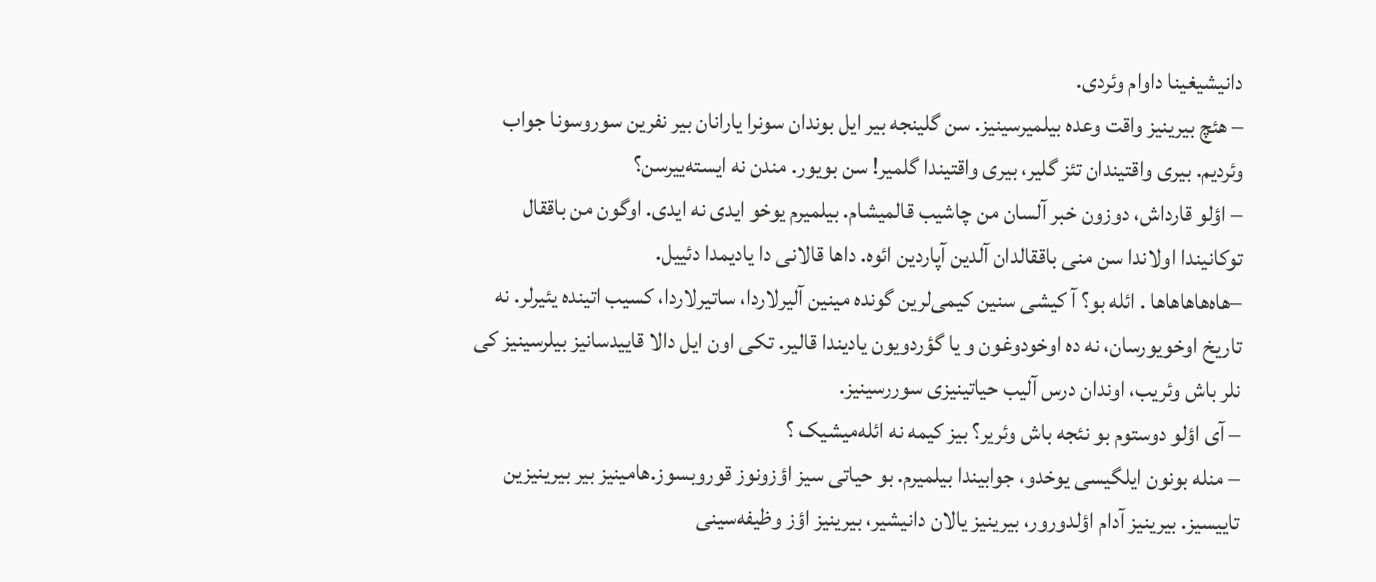دانیشیغینا داوام وئردی.
– هئچ بیرینیز واقت وعده بیلمیرسینیز. سن گلینجه بیر ایل بوندان سونرا یارانان بیر نفرین سوروسونا جواب وئردیم. بیری واقتیندان تئز گلیر، بیری واقتیندا گلمیر! سن بویور. مندن نه ایسته‌ییرسن؟
– اؤلو قارداش، دوزون خبر آلسان من چاشیب قالمیشام. بیلمیرم یوخو ایدی نه ایدی. اوگون من باققال توکانیندا اولاندا سن منی باققالدان آلدین آپاردین ائوه. داها قالانی دا یادیمدا دئییل.
–هاه‌ها‌ها‌ها‌ها . ائله بو؟ آ کیشی سنین کیمی‌لرین گونده مینین آلیرلاردا، ساتیرلاردا، کسیب اتینده یئیرلر. نه تاریخ اوخویورسان، نه ده اوخودوغون و یا گؤردویون یادیندا قالیر. تکی اون ایل دالا قاییدسانیز بیلرسینیز کی نلر باش وئریب، اوندان درس آلیب حیاتینیزی سوررسینیز.
– آی اؤلو دوستوم بو نئجه باش وئریر؟ بیز کیمه نه ائله‌میشیک ؟
– منله بونون ایلگیسی یوخدو، جوابیندا بیلمیرم. بو حیاتی سیز اؤزونوز قوروبسوز.هامینیز بیر بیرینیزین تاییسیز. بیرینیز آدام اؤلدورور، بیرینیز یالان دانیشیر، بیرینیز اؤز وظیفه‌سینی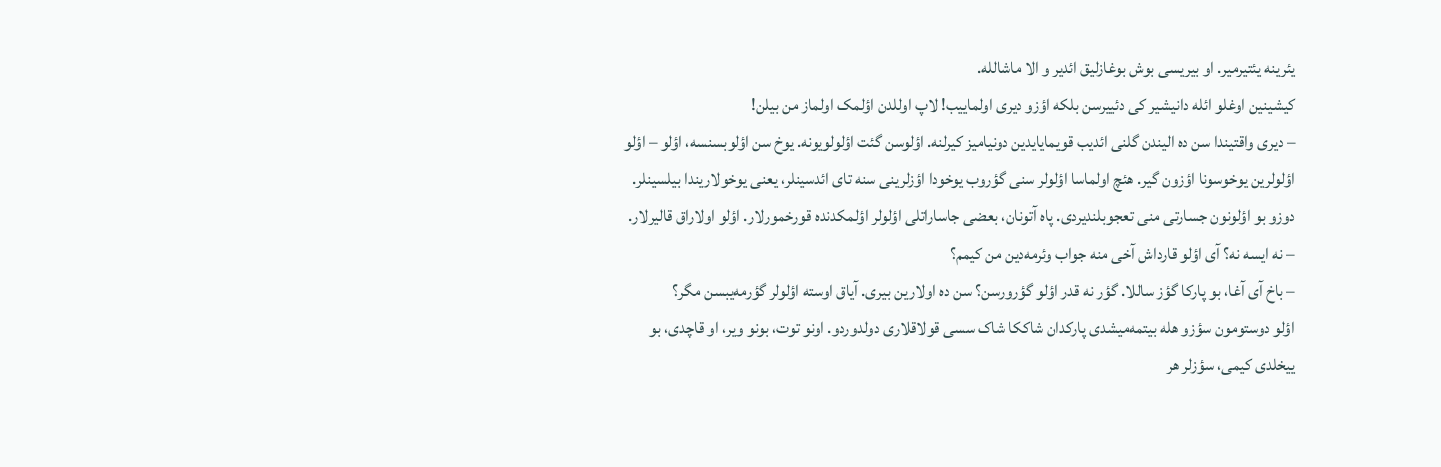یئرینه یئتیرمیر. او بیریسی بوش بوغازلیق ائدیر و الا ماشالله.
کیشینین اوغلو ائله دانیشیر کی دئییرسن بلکه اؤزو‌ دیری اولماییب! لاپ اوللدن اؤلمک اولماز من بیلن!
– دیری واقتیندا سن ده الیندن گلنی ائدیب قویمایایدین دونیامیز کیرلنه. اؤلوسن گئت اؤلولویونه. یوخ سن اؤلوبسنسه، اؤلو – اؤلو اؤلولرین یوخوسونا اؤزون گیر. هئچ اولماسا اؤلولر سنی گؤروب یوخودا اؤزلرینی سنه تای ائدسینلر، یعنی یوخولاریندا بیلسینلر.
دوزو بو اؤلونون جسارتی منی تعجوبلندیردی. پاه آتونان، بعضی جاساراتلی اؤلولر اؤلمکدنده قورخمورلار. اؤلو اولاراق‌ قالیرلار.
– نه ایسه نه؟ آی اؤلو قارداش آخی منه جواب وئرمه‌دین من کیمم؟
– باخ آی آغا، بو پارکا گؤز ساللا. گؤر نه قدر اؤلو گؤرورسن؟ سن ده اولارین بیری. آیاق اوسته اؤلولر گؤرمه‌یبسن مگر؟
اؤلو دوستومون سؤزو هله بیتمه‌میشدی پارکدان شاککا شاک سسی قولاقلاری دولدوردو. اونو توت، بونو ویر، او قاچدی، بو ییخلدی کیمی، سؤزلر هر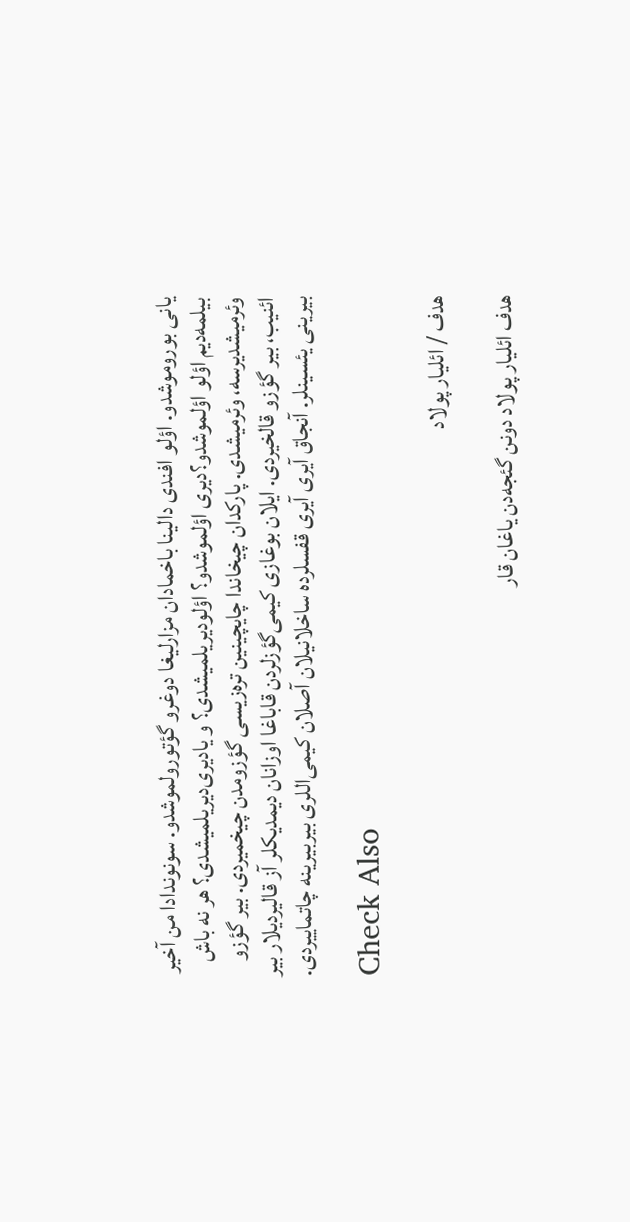یانی بوروموشدو. اؤلو افندی دالینا باخمادان مزارلیغا دوغرو گؤتورولموشدو. سونوندادا من آخیر بیلمه‌دیم اؤلو اؤلموشدو؟‌دیری اؤلموشدو؟ اؤلو‌دیریلمیشدی؟ و یا‌دیری‌دیریلمیشدی؟ هر نه باش وئرمیشدیرسه، وئرمیشدی. پارکدان چیخاندا چایچینین تره‌زیسی گؤزومدن چیخمیردی. بیر گؤزو ائنیب، بیر گؤزو قالخیردی. ایلان بوغازی کیمی‌گؤزلردن قاباغا اوزانان ‌دیمدیکلر آز قالیردیلار بیر بیرینی یئسینلر. آنجاق آیری آیری قفسلرده ساخلانیلان آصلان کیمی‌اللری بیربیرینه چاتماییردی.

Check Also

هدف / ائلیار پولاد

هدف ائلیار پولاد دونن گئجه‌دن یاغان قار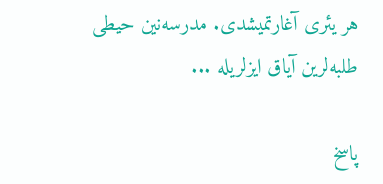هر یئری آغارتمیشدی. مدرسه‌نین حیطی طلبه‌لرین آیاق ایزلریله ...

پاسخ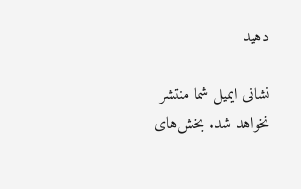دهید

نشانی ایمیل شما منتشر نخواهد شد. بخش‌های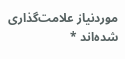موردنیاز علامت‌گذاری شده‌اند *